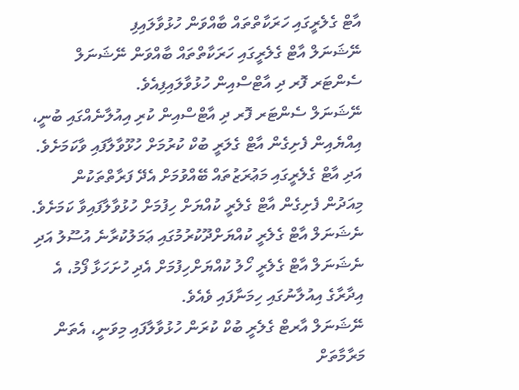އާޓް ގެލެރީގައި ހަރަކާތްތައް ބާއްވަން ހުޅުވާލައިފި
ނޭޝަނަލް އާޓް ގެލެރީގައި ހަރަކާތްތައް ބާއްވަން ނޭޝަނަލް ސެންޓަރ ފޮރ ދި އާޓްސްއިން ހުޅުވާލައިފިއެވެ.
ނޭޝަނަލް ސެންޓަރ ފޮރ ދި އާޓްސްއިން ކުރި އިއުލާނެއްގައި ބުނީ، އިއްޔެއިން ފެށިގެން އާޓް ގެލަރީ ބުކް ކުރުމަށް ހުޅޫވާލާފައި ވާކަމަށެވެ. އަދި އާޓް ގެލެރީގައި މަޢުރަޒުތައް ބޭއްވުމަށް އެދޭ ފަރާތްތަކުން މިއަދުން ފެށިގެން އާޓް ގެލެރީ ކުއްޔަށް ހިފުމަށް ހުޅުވާލާފައިވާ ކަމަށެވެ.
ނެޝަނަލް އާޓް ގެލެރީ ކުއްޔަށްދޫކުރުމުގައި ޢަމަލުކުރާނެ އުސޫލު އަދި ނެޝަނަލް އާޓް ގެލެރީ ހޯލު ކުއްޔަށްހިފުމަށް އެދި ހުށަހަޅާ ފޯމު، އެ އިދާރާގެ އިއުލާނުގައި ހިމަނާފައި ވެއެވެ.
ނޭޝަނަލް އާރޓް ގެލެރީ ބުކް ކުރަން ހުޅުވާލާފައި މިވަނީ، އެތަން މަރާމާތަށް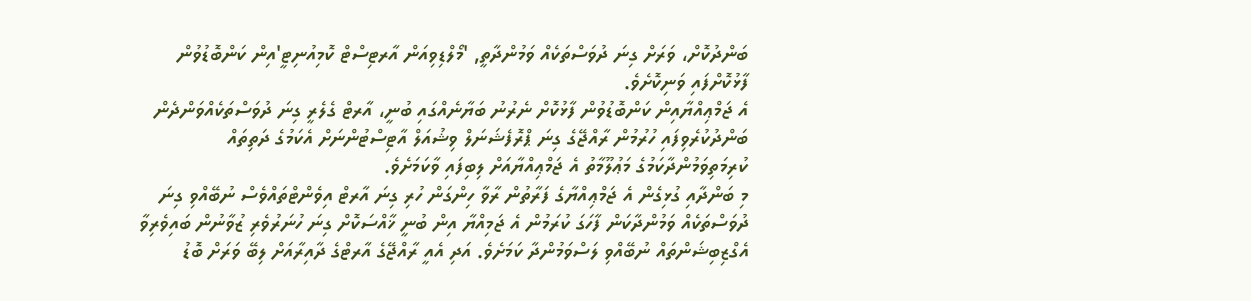ބަންދުކޮށް، ވަރަށް ގިނަ ދުވަސްތަކެއް ވަމުންދާތީ, 'މޯލްޑިވިއަން އާރޓިސްޓް ކޮމިއުނިޓީ'އިން ކަންބޮޑުވުން ފާޅުކޮށްފައި ވަނިކޮށެވެ.
އެ ޖަމްޢިއްޔާއިން ކަންބޮޑުވުން ފާޅުކޮށް ނެރުނު ބަޔާނެއްގައި ބުނީ، އާރޓް ގެލެރީ ގިނަ ދުވަސްތަކެއްވަންދެން ބަންދުކުރެވިފައި ހުރުމުން ރާއްޖޭގެ ގިނަ ޕްރޮފެޝަނަލް ވިޝުއަލް އާޓިސްޓުންނަށް އެކަމުގެ ދަތިތައް ކުރިމަތިވަމުންދާކަމުގެ މަޢުލޫމާތު އެ ޖަމްޢިއްޔާއަށް ލިބިފައި ވާކަމަށެވެ.
މި ބަންދާއި ގުޅިގެން އެ ޖަމްޢިއްޔާގެ ފަރާތުން ރާވާ ހިންގަން ހުރި ގިނަ އާރޓް އިވެންޓްތައްވެސް ނުބޭއްވި ގިނަ ދުވަސްތަކެއް ވަމުންދާކަން ފާހަގަ ކުރަމުން އެ ޖަމިއްޔާ އިން ބުނީ ޚާއްސަކޮށް ގިނަ ހުނަރުވެރި ޒުވާނުން ބައިވެރިވާ އެގްޒިބިޝަންތައް ނުބޭއްވި ލަސްވަމުންދާ ކަމަށެވެ. އަދި އެއީ ރާއްޖޭގެ އާރޓްގެ ދާއިރާއަށް ލިބޭ ވަރަށް ބޮޑު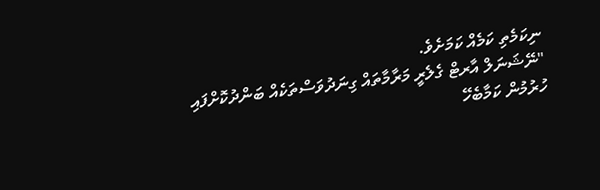ނިކަމެތި ކަމެއް ކަމަށެވެ.
"ނޭޝަނަލް އާރޓް ގެލެރީ މަރާމާތައް ގިނަދުވަސްތަކެއް ބަންދުކޮށްފައި ހުރުމުން ކަމާބެހޭ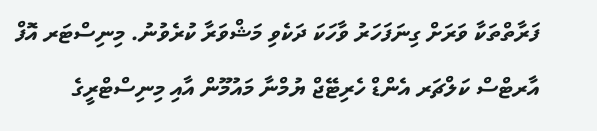ފަރާތްތަކާ ވަރަށް ގިނަފަހަރު ވާހަކަ ދަކެވި މަޝްވަރާ ކުރެވުނު. މިނިސްޓަރ އޮފް އާރޓްސް ކަލްޗަރ އެންޑް ހެރިޓޭޖް ޔުމްނާ މައުމޫން އާއި މިނިސްޓްރީގެ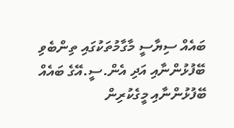ބައެއް ސިޔާސީ މާގާމުތަކުގައި ތިންބެވި ބޭފުޅުންނާއި އަދި އެން.ސީ.އޭގެ ބައެއް ބޭފުޅުންނާއި މީގެކުރިން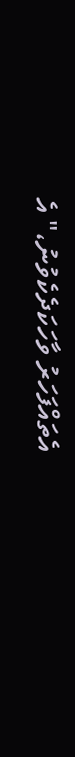އެތައްފަހަރު ވާހަކަދެކެވުނު،" އެ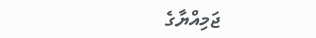ޖަމިއްޔާގެ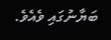ބަޔާނުގައި ވެއެވެ.